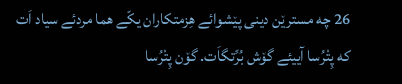26 چه مسترێن دینی پێشوائے هِزمتکاران یکّے هما مردئے سیاد اَت که پِتْرُسا آییئے گۆش بُرِّتگاَت. گۆن پِتْرُسا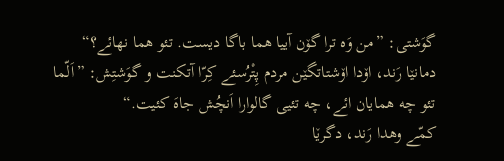گوَشتی: ”من وَه ترا گۆن آییا هما باگا دیست. تئو هما نهائے؟“
دمانێا رَند، اۆدا اۆشتاتگێن مردم پِتْرُسئے کِرّا آتکنت و گوَشتِش: ”اَلّما تئو چه همایان ائے، چه تئیی گالوارا اَنچُش جاهَ کئیت.“
کمّے وهدا رَند، دگرێا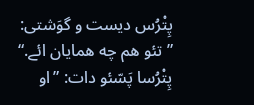پِتْرُس دیست و گوَشتی: ”تئو هم چه همایان ائے.“ پِتْرُسا پَسّئو دات: ”او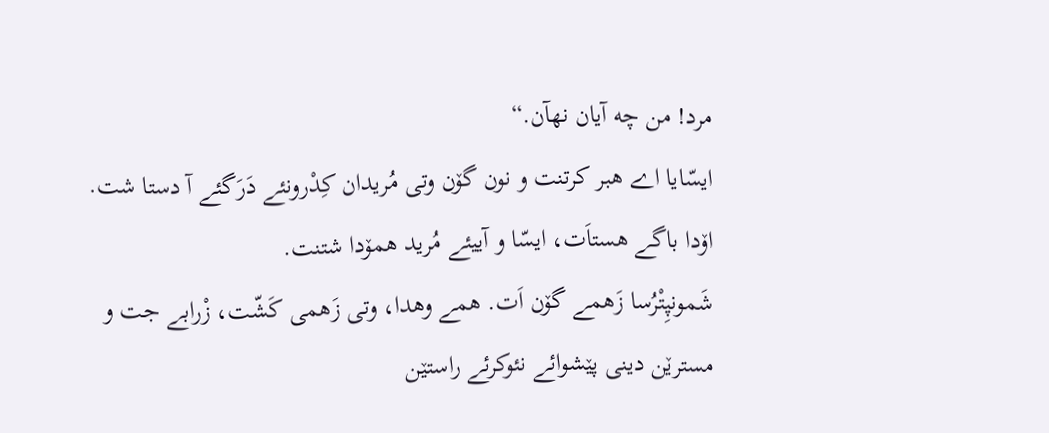مرد! من چه آیان نهآن.“
ایسّایا اے هبر کرتنت و نون گۆن وتی مُریدان کِدْرونئے دَرَگئے آ دستا شت. اۆدا باگے هستاَت، ایسّا و آییئے مُرید همۆدا شتنت.
شَمونپِتْرُسا زَهمے گۆن اَت. همے وهدا، وتی زَهمی کَشّت، زْرابے جت و مسترێن دینی پێشوائے نئوکرئے راستێن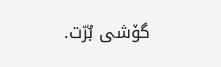گۆشی بُرّت.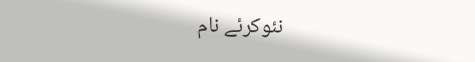نئوکرئے نام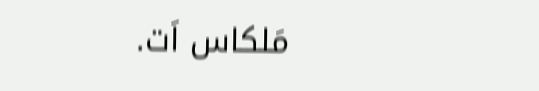مَلکاس اَت.